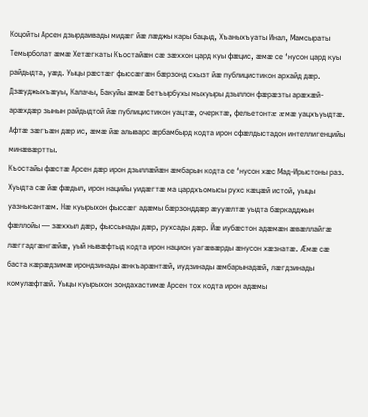Коцойты Арсен дзырдаивады мидæг йæ лæджы кары бацыд, Хъаныхъуаты Инал, Мамсыраты Темырболат æмæ Хетæгкаты Къостайæн сæ зæххон цард куы фæцис, æмæ се ‘нусон цард куы райдыдта, уæд. Уыцы рæстæг фыссæгæн бæрзонд схызт йæ публицистикон архайд дæр. Дзæуджыхъæуы, Калачы, Бакуйы æмæ Бетъырбухы мыхуыры дзыллон фæрæзты арæхæй-арæхдæр зынын райдыдтой йæ публицистикон уацтæ, очерктæ, фельетонтæ æмæ уацхъуыдтæ. Афтæ зæгъæн дæр ис, æмæ йæ алыварс æрбамбырд кодта ирон сфæлдыстадон интеллигенцийы минæвæртты.
Къостайы фæстæ Арсен дæр ирон дзыллæйæн æмбарын кодта се ‘нусон хæс Мад-Ирыстоны раз. Хуыдта сæ йæ фæдыл, ирон нацийы уидæгтæ ма цардхъомысы рухс кæцæй истой, уыцы уазнысантæм. Нæ куырыхон фыссæг адæмы бæрзонддæр æууæлтæ уыдта бæркадджын фæллойы — зæххыл дæр, фыссынады дæр, рухсады дæр. Йæ иубæстон адæмæн æвæллайгæ лæггадгæнгæйæ, уый нывæфтыд кодта ирон национ уагæвæрды æнусон хæзнатæ. Æмæ сæ баста кæрæдзимæ ирондзинады æнкъарæнтæй, иудзинады æмбарынадæй, лæгдзинады комулæфтæй. Уыцы куырыхон зондахастимæ Арсен тох кодта ирон адæмы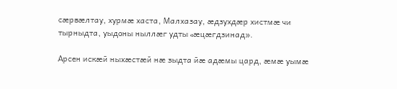сæрвæлтау, хурмæ хаста, Малхазау, æдзухдæр хистмæ чи тырныдта, уыдоны ныллæг удты «æцæгдзинад».

Арсен искæй ныхæстæй нæ зыдта йæ адæмы цард, æмæ уымæ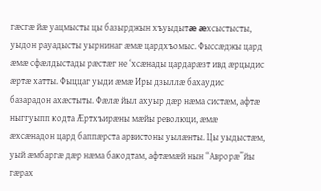гæсгæ йæ уацмысты цы базырджын хъуыдытæ æхсыстысты, уыдон рауадысты уырнинаг æмæ цардхъомыс. Фыссæджы цард æмæ сфæлдыстады рæстæг не ‘хсæнады цардарæзт ивд æрцыдис æртæ хатты. Фыццаг уыди æмæ Иры дзыллæ бахаудис базарадон ахæстыты. Фæлæ йыл ахуыр дæр нæма систæм, афтæ ныггуыпп кодта Æртхъирæны мæйы революци, æмæ æхсæнадон цард баппæрста арвистоны уылæнты. Цы уыдыстæм, уый æмбаргæ дæр нæма бакодтам, афтæмæй нын “Аврорæ”йы гæрах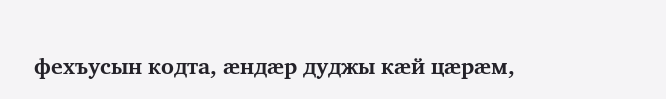фехъусын кодта, æндæр дуджы кæй цæрæм,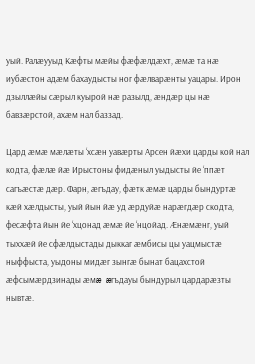уый. Ралæууыд Кæфты мæйы фæфæлдæхт, æмæ та нæ иубæстон адæм бахаудысты ног фæлварæнты уацары. Ирон дзыллæйы сæрыл куырой нæ разылд, æндæр цы нæ бавзæрстой, ахæм нал баззад.

Цард æмæ мæлæты ‘хсæн уавæрты Арсен йæхи царды кой нал кодта, фæлæ йæ Ирыстоны фидæныл уыдысты йе ‘ппæт сагъæстæ дæр. Фарн, æгъдау, фæтк æмæ царды бындуртæ кæй хæлдысты, уый йын йæ уд æрдуйæ нарæгдæр скодта, фесæфта йын йе ‘хцонад æмæ йе ‘нцойад. Æнæмæнг, уый тыххæй йе сфæлдыстады дыккаг æмбисы цы уацмыстæ ныффыста, уыдоны мидæг зынгæ бынат бацахстой æфсымæрдзинады æмæ æгъдауы бындурыл цардарæзты нывтæ.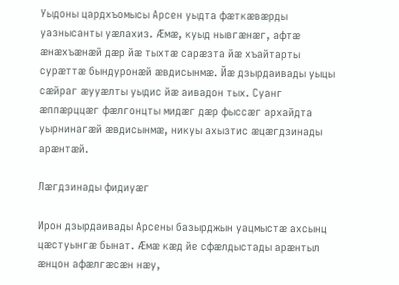Уыдоны цардхъомысы Арсен уыдта фæткæвæрды уазнысанты уæлахиз. Æмæ, куыд нывгæнæг, афтæ æнæхъæнæй дæр йæ тыхтæ сарæзта йæ хъайтарты сурæттæ бындуронæй æвдисынмæ. Йæ дзырдаивады уыцы сæйраг æууæлты уыдис йæ аивадон тых. Суанг æппæрццæг фæлгонцты мидæг дæр фыссæг архайдта уырнинагæй æвдисынмæ, никуы ахызтис æцæгдзинады арæнтæй.

Лæгдзинады фидиуæг

Ирон дзырдаивады Арсены базырджын уацмыстæ ахсынц цæстуынгæ бынат. Æмæ кæд йе сфæлдыстады арæнтыл æнцон афæлгæсæн нæу,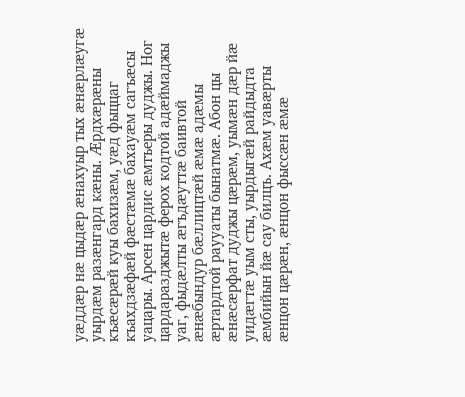уæддæр нæ цыдæр æнахуыр тых æнæрлæугæ уырдæм разæнгард кæны. Æрдхæрæны къæсæрæй куы бахизæм, уæд фыццаг къахдзæфæй фæстæмæ бахауæм сагъæсы уацары. Арсен цардис æмтъеры дуджы. Ног цардаразджытæ ферох кодтой адæймаджы уаг, фыдæлты æгъдæуттæ баивтой æнæбындур бæллицтæй æмæ адæмы æртардтой раууаты бынатмæ. Абон цы æнæсæрфат дуджы цæрæм, уымæн дæр йæ уидæгтæ уым сты, уырдыгæй райдыдта æмбийын йæ сау билцъ. Ахæм уавæрты æнцон цæрæн, æнцон фыссæн æмæ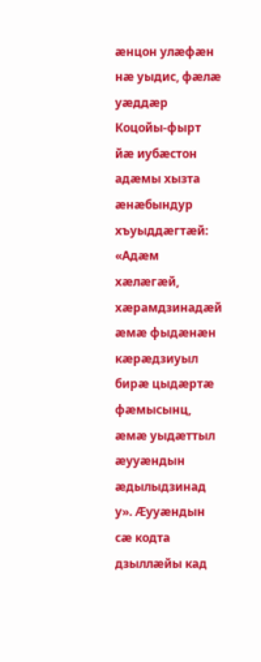æнцон улæфæн нæ уыдис, фæлæ уæддæр Коцойы-фырт йæ иубæстон адæмы хызта æнæбындур хъуыддæгтæй: «Адæм хæлæгæй, хæрамдзинадæй æмæ фыдæнæн кæрæдзиуыл бирæ цыдæртæ фæмысынц, æмæ уыдæттыл æууæндын æдылыдзинад у». Æууæндын сæ кодта дзыллæйы кад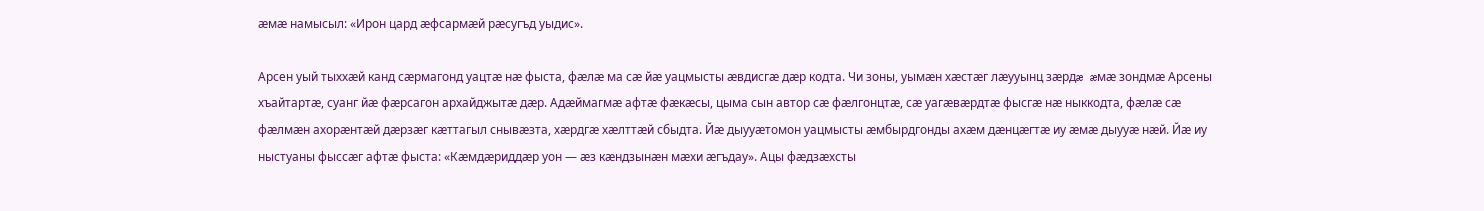æмæ намысыл: «Ирон цард æфсармæй рæсугъд уыдис».

Арсен уый тыххæй канд сæрмагонд уацтæ нæ фыста, фæлæ ма сæ йæ уацмысты æвдисгæ дæр кодта. Чи зоны, уымæн хæстæг лæууынц зæрдæ æмæ зондмæ Арсены хъайтартæ, суанг йæ фæрсагон архайджытæ дæр. Адæймагмæ афтæ фæкæсы, цыма сын автор сæ фæлгонцтæ, сæ уагæвæрдтæ фысгæ нæ ныккодта, фæлæ сæ фæлмæн ахорæнтæй дæрзæг кæттагыл снывæзта, хæрдгæ хæлттæй сбыдта. Йæ дыууæтомон уацмысты æмбырдгонды ахæм дæнцæгтæ иу æмæ дыууæ нæй. Йæ иу ныстуаны фыссæг афтæ фыста: «Кæмдæриддæр уон — æз кæндзынæн мæхи æгъдау». Ацы фæдзæхсты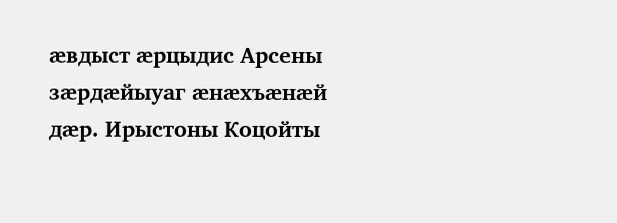æвдыст æрцыдис Арсены зæрдæйыуаг æнæхъæнæй дæр. Ирыстоны Коцойты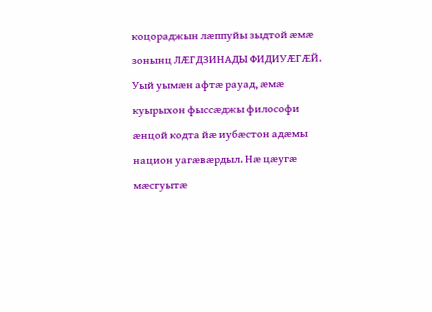коцораджын лæппуйы зыдтой æмæ зонынц ЛÆГДЗИНАДЫ ФИДИУÆГÆЙ. Уый уымæн афтæ рауад, æмæ куырыхон фыссæджы философи æнцой кодта йæ иубæстон адæмы национ уагæвæрдыл. Нæ цæугæ мæсгуытæ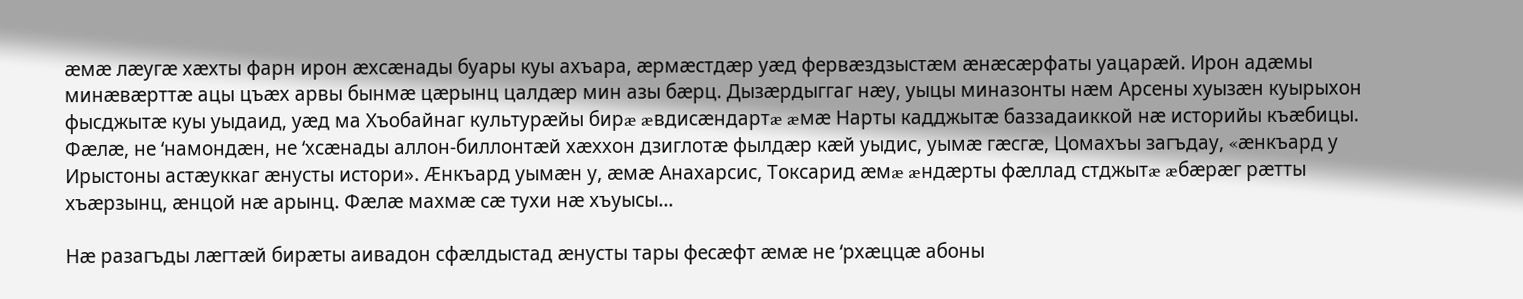æмæ лæугæ хæхты фарн ирон æхсæнады буары куы ахъара, æрмæстдæр уæд фервæздзыстæм æнæсæрфаты уацарæй. Ирон адæмы минæвæрттæ ацы цъæх арвы бынмæ цæрынц цалдæр мин азы бæрц. Дызæрдыггаг нæу, уыцы миназонты нæм Арсены хуызæн куырыхон фысджытæ куы уыдаид, уæд ма Хъобайнаг культурæйы бирæ æвдисæндартæ æмæ Нарты кадджытæ баззадаиккой нæ историйы къæбицы. Фæлæ, не ‘намондæн, не ‘хсæнады аллон-биллонтæй хæххон дзиглотæ фылдæр кæй уыдис, уымæ гæсгæ, Цомахъы загъдау, «æнкъард у Ирыстоны астæуккаг æнусты истори». Æнкъард уымæн у, æмæ Анахарсис, Токсарид æмæ æндæрты фæллад стджытæ æбæрæг рæтты хъæрзынц, æнцой нæ арынц. Фæлæ махмæ сæ тухи нæ хъуысы…

Нæ разагъды лæгтæй бирæты аивадон сфæлдыстад æнусты тары фесæфт æмæ не ‘рхæццæ абоны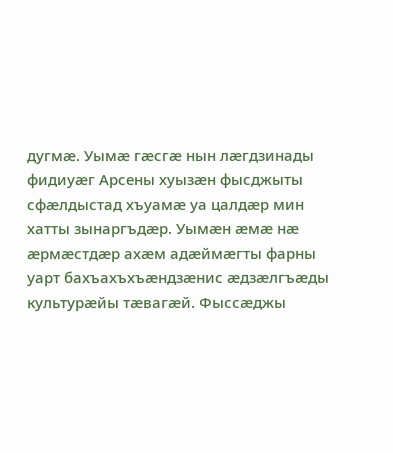дугмæ. Уымæ гæсгæ нын лæгдзинады фидиуæг Арсены хуызæн фысджыты сфæлдыстад хъуамæ уа цалдæр мин хатты зынаргъдæр. Уымæн æмæ нæ æрмæстдæр ахæм адæймæгты фарны уарт бахъахъхъæндзæнис æдзæлгъæды культурæйы тæвагæй. Фыссæджы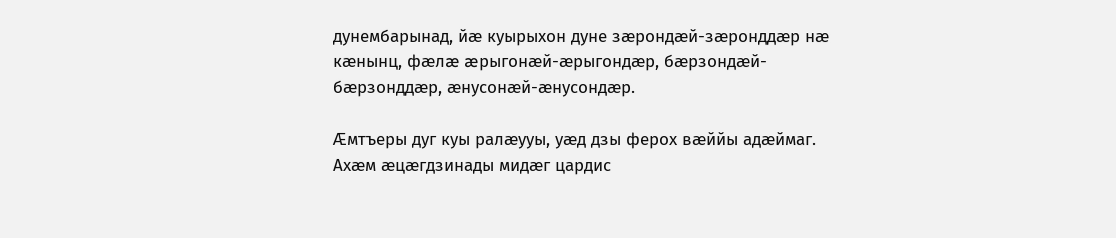дунембарынад, йæ куырыхон дуне зæрондæй-зæронддæр нæ кæнынц, фæлæ æрыгонæй-æрыгондæр, бæрзондæй-бæрзонддæр, æнусонæй-æнусондæр.

Æмтъеры дуг куы ралæууы, уæд дзы ферох вæййы адæймаг. Ахæм æцæгдзинады мидæг цардис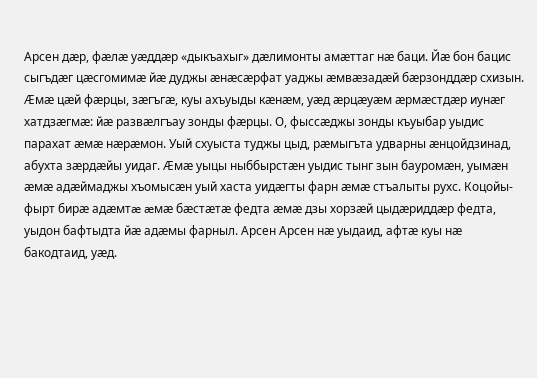Арсен дæр, фæлæ уæддæр «дыкъахыг» дæлимонты амæттаг нæ баци. Йæ бон бацис сыгъдæг цæсгомимæ йæ дуджы æнæсæрфат уаджы æмвæзадæй бæрзонддæр схизын. Æмæ цæй фæрцы, зæгъгæ, куы ахъуыды кæнæм, уæд æрцæуæм æрмæстдæр иунæг хатдзæгмæ: йæ развæлгъау зонды фæрцы. О, фыссæджы зонды къуыбар уыдис парахат æмæ нæрæмон. Уый схуыста туджы цыд, рæмыгъта удварны æнцойдзинад, абухта зæрдæйы уидаг. Æмæ уыцы ныббырстæн уыдис тынг зын бауромæн, уымæн æмæ адæймаджы хъомысæн уый хаста уидæгты фарн æмæ стъалыты рухс. Коцойы-фырт бирæ адæмтæ æмæ бæстæтæ федта æмæ дзы хорзæй цыдæриддæр федта, уыдон бафтыдта йæ адæмы фарныл. Арсен Арсен нæ уыдаид, афтæ куы нæ бакодтаид, уæд.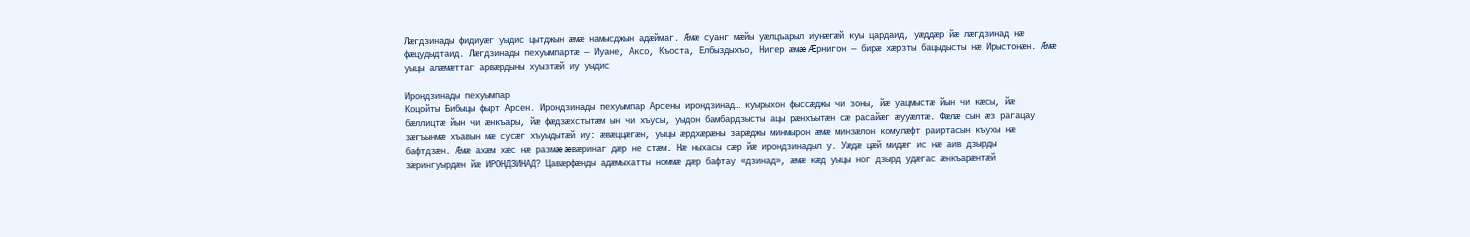Лæгдзинады фидиуæг уыдис цытджын æмæ намысджын адæймаг. Æмæ суанг мæйы уæлцъарыл иунæгæй куы цардаид, уæддæр йæ лæгдзинад нæ фæцудыдтаид. Лæгдзинады пехуымпартæ — Иуане, Аксо, Къоста, Елбыздыхъо, Нигер æмæ Æрнигон — бирæ хæрзты бацыдысты нæ Ирыстонæн. Æмæ уыцы алæмæттаг арвæрдыны хуызтæй иу уыдис

Ирондзинады пехуымпар
Коцойты Бибыцы фырт Арсен. Ирондзинады пехуымпар Арсены ирондзинад… куырыхон фыссæджы чи зоны, йæ уацмыстæ йын чи кæсы, йæ бæллицтæ йын чи æнкъары, йæ фæдзæхстытæм ын чи хъусы, уыдон бамбардзысты ацы рæнхъытæн сæ расайæг æууæлтæ. Фæлæ сын æз рагацау зæгъынмæ хъавын мæ сусæг хъуыдытæй иу: æвæццæгæн, уыцы æрдхæрæны зарæджы минмырон æмæ минзæлон комулæфт раиртасын къухы нæ бафтдзæн. Æмæ ахæм хæс нæ размæ æвæринаг дæр не стæм. Нæ ныхасы сæр йæ ирондзинадыл у. Уæдæ цæй мидæг ис нæ аив дзырды зæрингуырдæн йæ ИРОНДЗИНАД? Цавæрфæнды адæмыхатты номмæ дæр бафтау «дзинад», æмæ кæд уыцы ног дзырд удæгас æнкъарæнтæй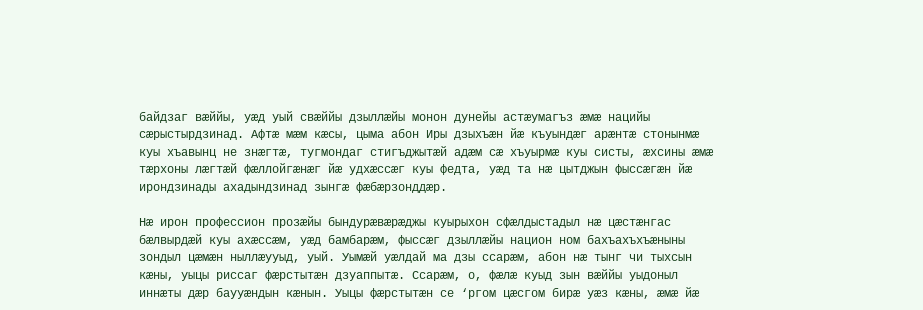байдзаг вæййы, уæд уый свæййы дзыллæйы монон дунейы астæумагъз æмæ нацийы сæрыстырдзинад. Афтæ мæм кæсы, цыма абон Иры дзыхъæн йæ къуындæг арæнтæ стонынмæ куы хъавынц не знæгтæ, тугмондаг стигъджытæй адæм сæ хъуырмæ куы систы, æхсины æмæ тæрхоны лæгтæй фæллойгæнæг йæ удхæссæг куы федта, уæд та нæ цытджын фыссæгæн йæ ирондзинады ахадындзинад зынгæ фæбæрзонддæр.

Нæ ирон профессион прозæйы бындурæвæрæджы куырыхон сфæлдыстадыл нæ цæстæнгас бæлвырдæй куы ахæссæм, уæд бамбарæм, фыссæг дзыллæйы национ ном бахъахъхъæныны зондыл цæмæн ныллæууыд, уый. Уымæй уæлдай ма дзы ссарæм, абон нæ тынг чи тыхсын кæны, уыцы риссаг фæрстытæн дзуаппытæ. Ссарæм, о, фæлæ куыд зын вæййы уыдоныл иннæты дæр баууæндын кæнын. Уыцы фæрстытæн се ‘ргом цæсгом бирæ уæз кæны, æмæ йæ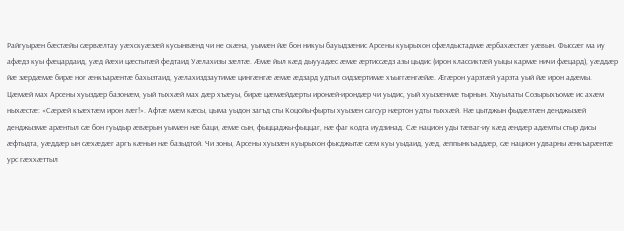Райгуырæн бæстæйы сæрвæлтау уæхскуæзæй кусынвæнд чи не скæна, уымæн йæ бон никуы бауыдзæнис Арсены куырыхон сфæлдыстадмæ æрбахæстæг уæвын. Фыссæг ма иу афæдз куы фæцардаид, уæд йæхи цæстытæй федтаид Уæлахизы зæлтæ. Æмæ йыл кæд дыууадæс æмæ æртиссæдз азы цыдис (ирон классиктæй уыцы кармæ ничи фæцард), уæддæр йæ зæрдæмæ бирæ ног æнкъарæнтæ бахызтаид, уæлахиздзаутимæ цингæнгæ æмæ æдзард удтыл сидзæртимæ хъыггæнгæйæ. Æгæрон уарзтæй уарзта уый йæ ирон адæмы. Цæмæй мах Арсены хуыздæр базонæм, уый тыххæй мах дæр хъæуы, бирæ цæмæйдæрты иронæй-ирондæр чи уыдис, уый хуызæнмæ тырнын. Хъуылаты Созырыхъомæ ис ахæм ныхæстæ: «Сæрæй къæхтæм ирон лæг!». Афтæ мæм кæсы, цыма уыдон загъд сты Коцойы-фырты хуызæн сагсур нæртон удты тыххæй. Нæ цытджын фыдæлтæн денджызæй денджызмæ арæнтыл сæ бон гуыдыр æвæрын уымæн нæ баци, æмæ сын, фыццаджы-фыццаг, нæ фаг кодта иудзинад. Сæ национ уды тæваг-иу кæд æндæр адæмты стыр дисы æфтыдта, уæддæр ын сæхæдæг аргъ кæнын нæ базыдтой. Чи зоны, Арсены хуызæн куырыхон фысджытæ сæм куы уыдаид, уæд, æппынкъаддæр, сæ национ удварны æнкъарæнтæ урс гæххæттыл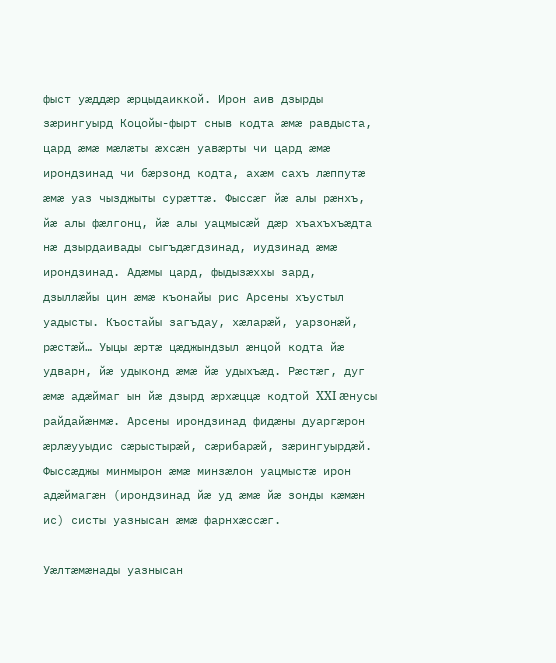фыст уæддæр æрцыдаиккой. Ирон аив дзырды зæрингуырд Коцойы-фырт сныв кодта æмæ равдыста, цард æмæ мæлæты æхсæн уавæрты чи цард æмæ ирондзинад чи бæрзонд кодта, ахæм сахъ лæппутæ æмæ уаз чызджыты сурæттæ. Фыссæг йæ алы рæнхъ, йæ алы фæлгонц, йæ алы уацмысæй дæр хъахъхъæдта нæ дзырдаивады сыгъдæгдзинад, иудзинад æмæ ирондзинад. Адæмы цард, фыдызæххы зард, дзыллæйы цин æмæ къонайы рис Арсены хъустыл уадысты. Къостайы загъдау, хæларæй, уарзонæй, рæстæй… Уыцы æртæ цæджындзыл æнцой кодта йæ удварн, йæ удыконд æмæ йæ удыхъæд. Рæстæг, дуг æмæ адæймаг ын йæ дзырд æрхæццæ кодтой XXI æнусы райдайæнмæ. Арсены ирондзинад фидæны дуаргæрон æрлæууыдис сæрыстырæй, сæрибарæй, зæрингуырдæй. Фыссæджы минмырон æмæ минзæлон уацмыстæ ирон адæймагæн (ирондзинад йæ уд æмæ йæ зонды кæмæн ис) систы уазнысан æмæ фарнхæссæг.

Уæлтæмæнады уазнысан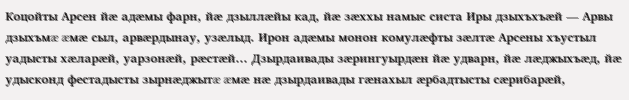Коцойты Арсен йæ адæмы фарн, йæ дзыллæйы кад, йæ зæххы намыс систа Иры дзыхъхъæй — Арвы дзыхъмæ æмæ сыл, арвæрдынау, узæлыд. Ирон адæмы монон комулæфты зæлтæ Арсены хъустыл уадысты хæларæй, уарзонæй, рæстæй… Дзырдаивады зæрингуырдæн йæ удварн, йæ лæджыхъæд, йæ удысконд фестадысты зырнæджытæ æмæ нæ дзырдаивады гæнахыл æрбадтысты сæрибарæй,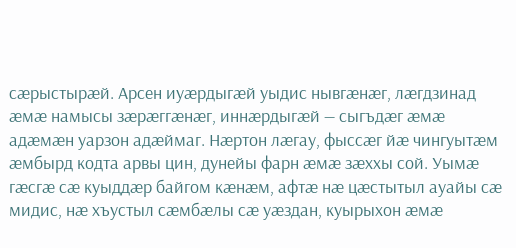сæрыстырæй. Арсен иуæрдыгæй уыдис нывгæнæг, лæгдзинад æмæ намысы зæрæггæнæг, иннæрдыгæй — сыгъдæг æмæ адæмæн уарзон адæймаг. Нæртон лæгау, фыссæг йæ чингуытæм æмбырд кодта арвы цин, дунейы фарн æмæ зæххы сой. Уымæ гæсгæ сæ куыддæр байгом кæнæм, афтæ нæ цæстытыл ауайы сæ мидис, нæ хъустыл сæмбæлы сæ уæздан, куырыхон æмæ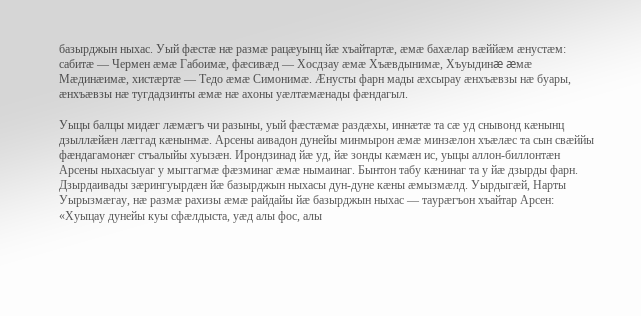базырджын ныхас. Уый фæстæ нæ размæ рацæуынц йæ хъайтартæ, æмæ бахæлар вæййæм æнустæм: сабитæ — Чермен æмæ Габоимæ, фæсивæд — Хосдзау æмæ Хъæвдынимæ, Хъуыдинæ æмæ Мæдинæимæ, хистæртæ — Тедо æмæ Симонимæ. Æнусты фарн мады æхсырау æнхъæвзы нæ буары, æнхъæвзы нæ тугдадзинты æмæ нæ ахоны уæлтæмæнады фæндагыл.

Уыцы балцы мидæг лæмæгъ чи разыны, уый фæстæмæ раздæхы, иннæтæ та сæ уд снывонд кæнынц дзыллæйæн лæггад кæнынмæ. Арсены аивадон дунейы минмырон æмæ минзæлон хъæлæс та сын свæййы фæндагамонæг стъалыйы хуызæн. Ирондзинад йæ уд, йæ зонды кæмæн ис, уыцы аллон-биллонтæн Арсены ныхасыуаг у мыггагмæ фæзминаг æмæ нымаинаг. Бынтон табу кæнинаг та у йæ дзырды фарн. Дзырдаивады зæрингуырдæн йæ базырджын ныхасы дун-дуне кæны æмызмæлд. Уырдыгæй, Нарты Уырызмæгау, нæ размæ рахизы æмæ райдайы йæ базырджын ныхас — таурæгъон хъайтар Арсен: «Хуыцау дунейы куы сфæлдыста, уæд алы фос, алы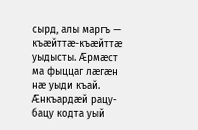сырд, алы маргъ — къæйттæ-къæйттæ уыдысты. Æрмæст ма фыццаг лæгæн нæ уыди къай. Æнкъардæй рацу-бацу кодта уый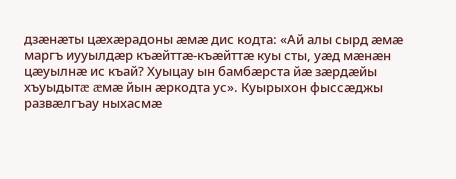дзæнæты цæхæрадоны æмæ дис кодта: «Ай алы сырд æмæ маргъ иууылдæр къæйттæ-къæйттæ куы сты, уæд мæнæн цæуылнæ ис къай? Хуыцау ын бамбæрста йæ зæрдæйы хъуыдытæ æмæ йын æркодта ус». Куырыхон фыссæджы развæлгъау ныхасмæ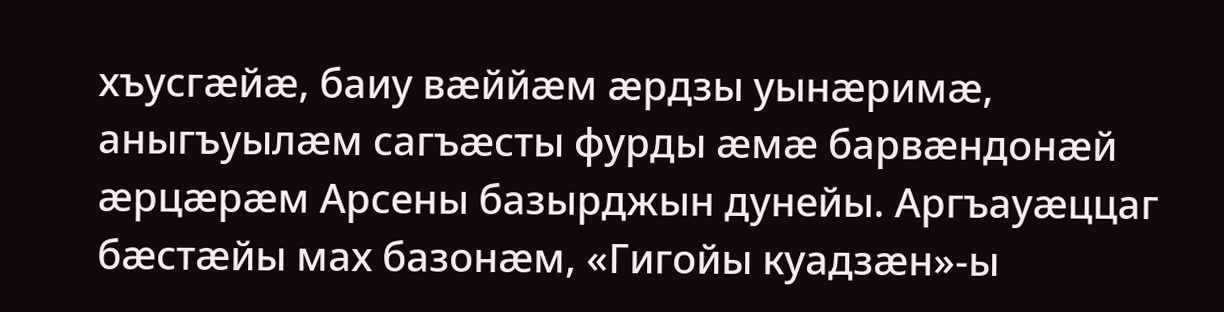хъусгæйæ, баиу вæййæм æрдзы уынæримæ, аныгъуылæм сагъæсты фурды æмæ барвæндонæй æрцæрæм Арсены базырджын дунейы. Аргъауæццаг бæстæйы мах базонæм, «Гигойы куадзæн»-ы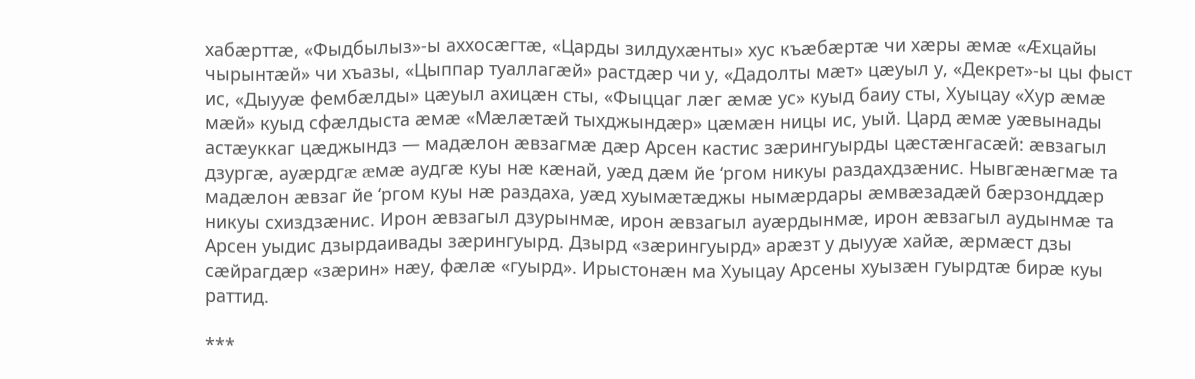хабæрттæ, «Фыдбылыз»-ы аххосæгтæ, «Царды зилдухæнты» хус къæбæртæ чи хæры æмæ «Æхцайы чырынтæй» чи хъазы, «Цыппар туаллагæй» растдæр чи у, «Дадолты мæт» цæуыл у, «Декрет»-ы цы фыст ис, «Дыууæ фембæлды» цæуыл ахицæн сты, «Фыццаг лæг æмæ ус» куыд баиу сты, Хуыцау «Хур æмæ мæй» куыд сфæлдыста æмæ «Мæлæтæй тыхджындæр» цæмæн ницы ис, уый. Цард æмæ уæвынады астæуккаг цæджындз — мадæлон æвзагмæ дæр Арсен кастис зæрингуырды цæстæнгасæй: æвзагыл дзургæ, ауæрдгæ æмæ аудгæ куы нæ кæнай, уæд дæм йе ‘ргом никуы раздахдзæнис. Нывгæнæгмæ та мадæлон æвзаг йе ‘ргом куы нæ раздаха, уæд хуымæтæджы нымæрдары æмвæзадæй бæрзонддæр никуы схиздзæнис. Ирон æвзагыл дзурынмæ, ирон æвзагыл ауæрдынмæ, ирон æвзагыл аудынмæ та Арсен уыдис дзырдаивады зæрингуырд. Дзырд «зæрингуырд» арæзт у дыууæ хайæ, æрмæст дзы сæйрагдæр «зæрин» нæу, фæлæ «гуырд». Ирыстонæн ма Хуыцау Арсены хуызæн гуырдтæ бирæ куы раттид.

***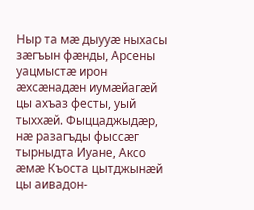Ныр та мæ дыууæ ныхасы зæгъын фæнды, Арсены уацмыстæ ирон æхсæнадæн иумæйагæй цы ахъаз фесты, уый тыххæй. Фыццаджыдæр, нæ разагъды фыссæг тырныдта Иуане, Аксо æмæ Къоста цытджынæй цы аивадон-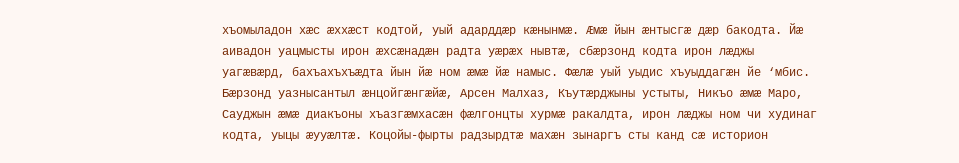хъомыладон хæс æххæст кодтой, уый адарддæр кæнынмæ. Æмæ йын æнтысгæ дæр бакодта. Йæ аивадон уацмысты ирон æхсæнадæн радта уæрæх нывтæ, сбæрзонд кодта ирон лæджы уагæвæрд, бахъахъхъæдта йын йæ ном æмæ йæ намыс. Фæлæ уый уыдис хъуыддагæн йе ‘мбис. Бæрзонд уазнысантыл æнцойгæнгæйæ, Арсен Малхаз, Къутæрджыны устыты, Никъо æмæ Маро, Сауджын æмæ диакъоны хъазгæмхасæн фæлгонцты хурмæ ракалдта, ирон лæджы ном чи худинаг кодта, уыцы æууæлтæ. Коцойы-фырты радзырдтæ махæн зынаргъ сты канд сæ историон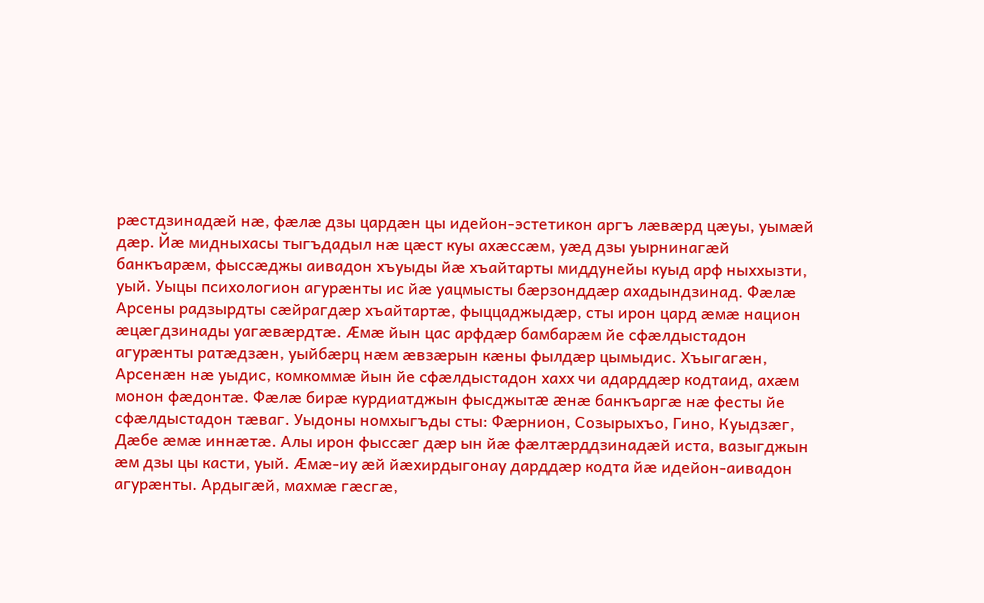рæстдзинадæй нæ, фæлæ дзы цардæн цы идейон-эстетикон аргъ лæвæрд цæуы, уымæй дæр. Йæ мидныхасы тыгъдадыл нæ цæст куы ахæссæм, уæд дзы уырнинагæй банкъарæм, фыссæджы аивадон хъуыды йæ хъайтарты миддунейы куыд арф ныххызти, уый. Уыцы психологион агурæнты ис йæ уацмысты бæрзонддæр ахадындзинад. Фæлæ Арсены радзырдты сæйрагдæр хъайтартæ, фыццаджыдæр, сты ирон цард æмæ национ æцæгдзинады уагæвæрдтæ. Æмæ йын цас арфдæр бамбарæм йе сфæлдыстадон агурæнты ратæдзæн, уыйбæрц нæм æвзæрын кæны фылдæр цымыдис. Хъыгагæн, Арсенæн нæ уыдис, комкоммæ йын йе сфæлдыстадон хахх чи адарддæр кодтаид, ахæм монон фæдонтæ. Фæлæ бирæ курдиатджын фысджытæ æнæ банкъаргæ нæ фесты йе сфæлдыстадон тæваг. Уыдоны номхыгъды сты: Фæрнион, Созырыхъо, Гино, Куыдзæг, Дæбе æмæ иннæтæ. Алы ирон фыссæг дæр ын йæ фæлтæрддзинадæй иста, вазыгджын æм дзы цы касти, уый. Æмæ-иу æй йæхирдыгонау дарддæр кодта йæ идейон-аивадон агурæнты. Ардыгæй, махмæ гæсгæ,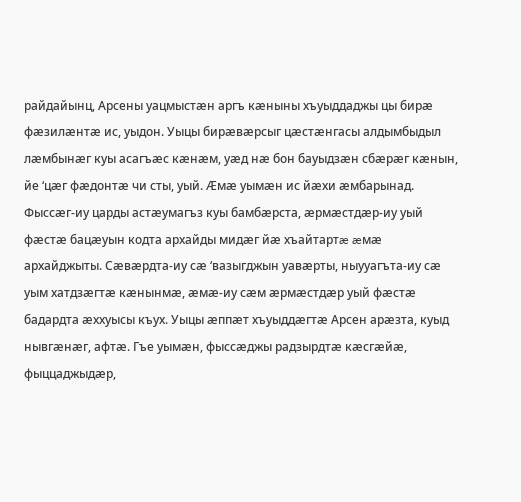райдайынц, Арсены уацмыстæн аргъ кæныны хъуыддаджы цы бирæ фæзилæнтæ ис, уыдон. Уыцы бирæвæрсыг цæстæнгасы алдымбыдыл лæмбынæг куы асагъæс кæнæм, уæд нæ бон бауыдзæн сбæрæг кæнын, йе ‘цæг фæдонтæ чи сты, уый. Æмæ уымæн ис йæхи æмбарынад. Фыссæг-иу царды астæумагъз куы бамбæрста, æрмæстдæр-иу уый фæстæ бацæуын кодта архайды мидæг йæ хъайтартæ æмæ архайджыты. Сæвæрдта-иу сæ ‘вазыгджын уавæрты, ныууагъта-иу сæ уым хатдзæгтæ кæнынмæ, æмæ-иу сæм æрмæстдæр уый фæстæ бадардта æххуысы къух. Уыцы æппæт хъуыддæгтæ Арсен арæзта, куыд нывгæнæг, афтæ. Гъе уымæн, фыссæджы радзырдтæ кæсгæйæ, фыццаджыдæр,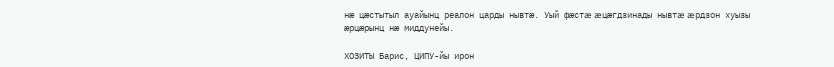нæ цæстытыл ауайынц реалон царды нывтæ. Уый фæстæ æцæгдзинады нывтæ æрдзон хуызы æрцæрынц нæ миддунейы.

ХОЗИТЫ Барис, ЦИПУ-йы ирон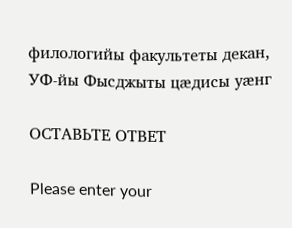филологийы факультеты декан, УФ-йы Фысджыты цæдисы уæнг

ОСТАВЬТЕ ОТВЕТ

Please enter your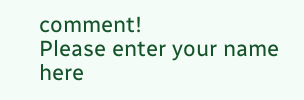comment!
Please enter your name here